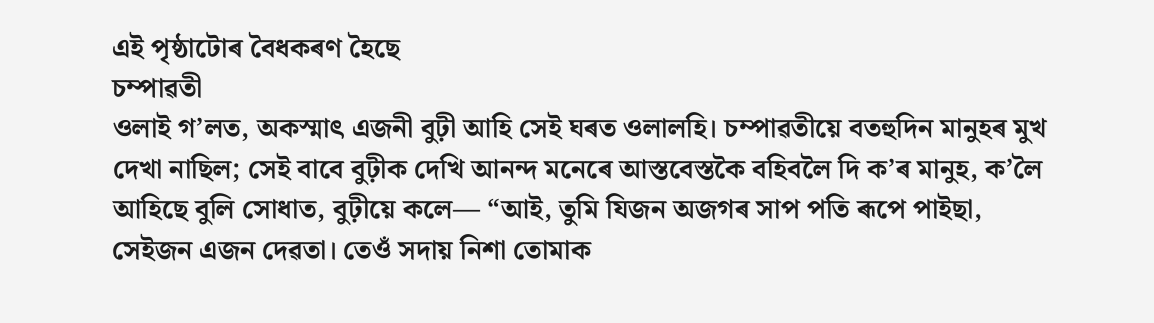এই পৃষ্ঠাটোৰ বৈধকৰণ হৈছে
চম্পাৱতী
ওলাই গ’লত, অকস্মাৎ এজনী বুঢ়ী আহি সেই ঘৰত ওলালহি। চম্পাৱতীয়ে বতহুদিন মানুহৰ মুখ দেখা নাছিল; সেই বাবে বুঢ়ীক দেখি আনন্দ মনেৰে আস্তবেস্তকৈ বহিবলৈ দি ক’ৰ মানুহ, ক’লৈ আহিছে বুলি সোধাত, বুঢ়ীয়ে কলে— “আই, তুমি যিজন অজগৰ সাপ পতি ৰূপে পাইছা, সেইজন এজন দেৱতা। তেওঁ সদায় নিশা তোমাক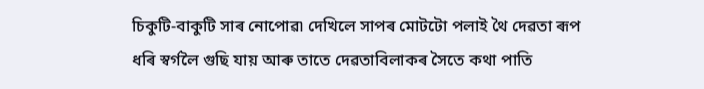চিকুটি-বাকুটি সাৰ নোপোৱ৷ দেখিলে সাপৰ মোটটো পলাই থৈ দেৱতা ৰূপ ধৰি স্বৰ্গলৈ গুছি যায় আৰু তাতে দেৱতাবিলাকৰ সৈতে কথা পাতি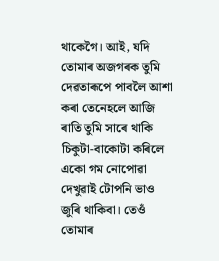থাকেগৈ। আই, যদি তোমাৰ অজগৰক তুমি দেৱতাৰূপে পাবলৈ আশা কৰা তেনেহলে আজি ৰাতি তুমি সাৰে থাকি চিকুটা-বাকোটা কৰিলে একো গম নোপোৱা দেখুৱাই টোপনি ভাও জুৰি থাকিবা। তেওঁ তোমাৰ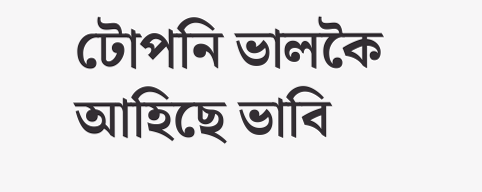টোপনি ভালকৈ আহিছে ভাবি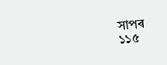সাপৰ
১১৫